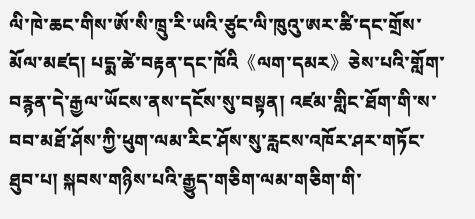ལི་ཁེ་ཆང་གིས་ཨོ་སི་ཁྲུ་རི་ཡའི་ཙུང་ལི་ཁུའུ་ཨར་ཚི་དང་གྲོས་མོལ་མཛད། པདྨ་ཚེ་བརྟན་དང་ཁོའི《ལག་དམར》ཅེས་པའི་གློག་བརྙན་དེ་རྒྱལ་ཡོངས་ནས་དངོས་སུ་བསྟན། འཛམ་གླིང་ཐོག་གི་ས་བབ་མཐོ་ཤོས་ཀྱི་ཕུག་ལམ་རིང་ཤོས་སུ་རླངས་འཁོར་ཤར་གཏོང་ཐུབ་པ། སྐབས་གཉིས་པའི་རྒྱུད་གཅིག་ལམ་གཅིག་གི་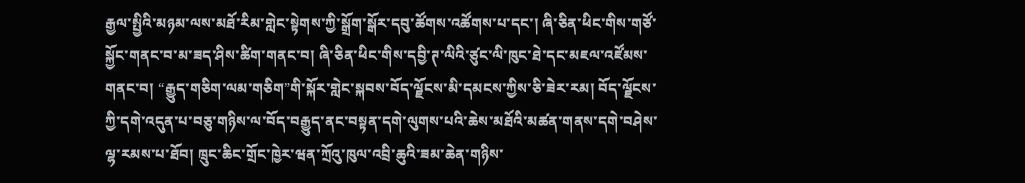རྒྱལ་སྤྱིའི་མཉམ་ལས་མཐོ་རིམ་གླེང་སྟེགས་ཀྱི་སྒྲོག་སྒོར་དབུ་ཚོགས་འཚོགས་པ་དང་། ཞི་ཅིན་ཕིང་གིས་གཙོ་སྐྱོང་གནང་བ་མ་ཟད་ཤིས་ཚིག་གནང་བ། ཞི་ཅིན་ཕིང་གིས་དབྱི་ཊ་ལིའི་ཙུང་ལི་ཁུང་ཐེ་དང་མཇལ་འཛོམས་གནང་བ། “རྒྱུད་གཅིག་ལམ་གཅིག”གི་སྐོར་གླེང་སྐབས་བོད་ལྗོངས་མི་དམངས་ཀྱིས་ཅི་ཟེར་རམ། བོད་ལྗོངས་ཀྱི་དགེ་འདུན་པ་བཅུ་གཉིས་ལ་བོད་བརྒྱུད་ནང་བསྟན་དགེ་ལུགས་པའི་ཆེས་མཐོའི་མཚན་གནས་དགེ་བཤེས་ལྷ་རམས་པ་ཐོབ། ཁྲུང་ཆིང་གྲོང་ཁྱེར་ཝན་ཀྲོའུ་ཁུལ་འབྲི་ཆུའི་ཟམ་ཆེན་གཉིས་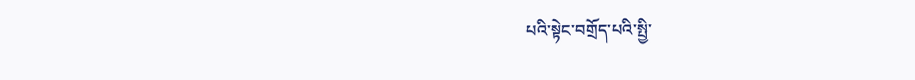པའི་སྟེང་བགྲོད་པའི་སྤྱི་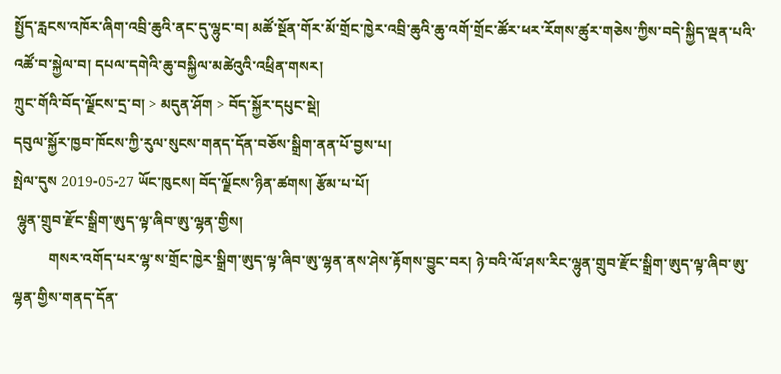སྤྱོད་རླངས་འཁོར་ཞིག་འབྲི་ཆུའི་ནང་དུ་ལྷུང་བ། མཚོ་སྔོན་གོར་མོ་གྲོང་ཁྱེར་འབྲི་ཆུའི་ཆུ་འགོ་གྲོང་ཚོར་ཕར་རོགས་ཚུར་གཅེས་ཀྱིས་བདེ་སྐྱིད་ལྡན་པའི་འཚོ་བ་སྐྱེལ་བ། དཔལ་དགེའི་ཆུ་བསྐྱིལ་མཚེའུའི་འཕྲིན་གསར།
ཀྲུང་གོའི་བོད་ལྗོངས་དྲ་བ། > མདུན་ཤོག > བོད་སྐྱོར་དཔུང་སྡེ།
དབུལ་སྐྱོར་ཁྱབ་ཁོངས་ཀྱི་རུལ་སུངས་གནད་དོན་བཅོས་སྒྲིག་ནན་པོ་བྱས་པ།
སྤེལ་དུས 2019-05-27 ཡོང་ཁུངས། བོད་ལྗོངས་ཉིན་ཚགས། རྩོམ་པ་པོ།
 ལྷུན་གྲུབ་རྫོང་སྒྲིག་ཨུད་ལྟ་ཞིབ་ཨུ་ལྷན་གྱིས།
          གསར་འགོད་པར་ལྷ་ས་གྲོང་ཁྱེར་སྒྲིག་ཨུད་ལྟ་ཞིབ་ཨུ་ལྷན་ནས་ཤེས་རྟོགས་བྱུང་བར། ཉེ་བའི་ལོ་ཤས་རིང་ལྷུན་གྲུབ་རྫོང་སྒྲིག་ཨུད་ལྟ་ཞིབ་ཨུ་ལྷན་གྱིས་གནད་དོན་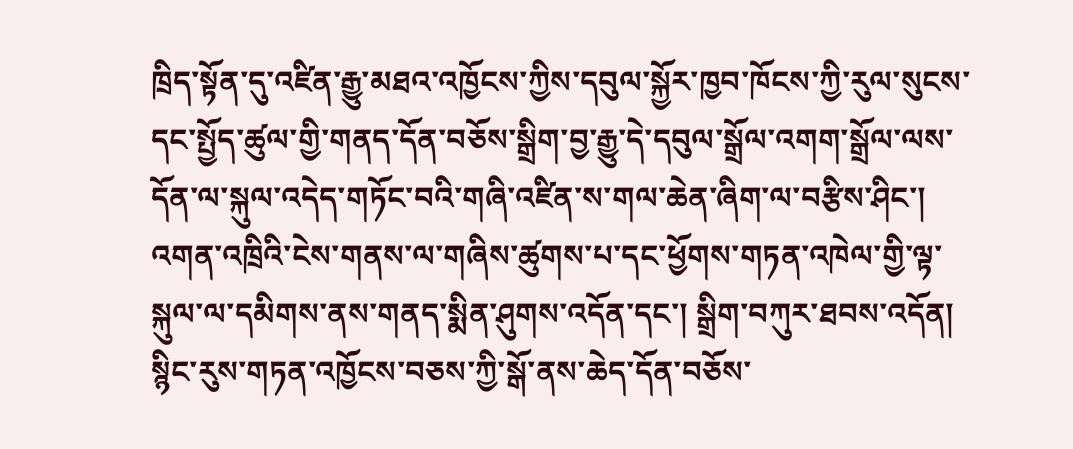ཁྲིད་སྟོན་དུ་འཛིན་རྒྱུ་མཐའ་འཁྱོངས་ཀྱིས་དབུལ་སྐྱོར་ཁྱབ་ཁོངས་ཀྱི་རུལ་སུངས་དང་སྤྱོད་ཚུལ་གྱི་གནད་དོན་བཅོས་སྒྲིག་བྱ་རྒྱུ་དེ་དབུལ་སྒྲོལ་འགག་སྒྲོལ་ལས་དོན་ལ་སྐུལ་འདེད་གཏོང་བའི་གཞི་འཛིན་ས་གལ་ཆེན་ཞིག་ལ་བརྩིས་ཤིང་། འགན་འཁྲིའི་ངེས་གནས་ལ་གཞིས་ཚུགས་པ་དང་ཕྱོགས་གཏན་འཁེལ་གྱི་ལྟ་སྐུལ་ལ་དམིགས་ནས་གནད་སྨིན་ཤུགས་འདོན་དང་། སྒྲིག་བཀུར་ཐབས་འདོན། སྙིང་རུས་གཏན་འཁྱོངས་བཅས་ཀྱི་སྒོ་ནས་ཆེད་དོན་བཅོས་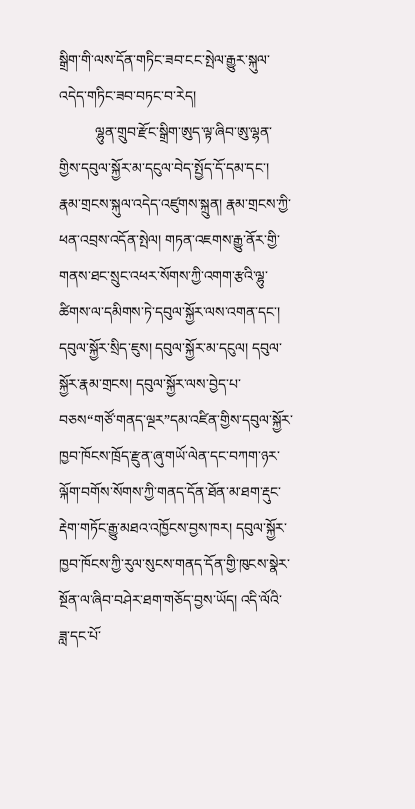སྒྲིག་གི་ལས་དོན་གཏིང་ཟབ་ངང་སྤེལ་རྒྱུར་སྐུལ་འདེད་གཏིང་ཟབ་བཏང་བ་རེད།
          ལྷུན་གྲུབ་རྫོང་སྒྲིག་ཨུད་ལྟ་ཞིབ་ཨུ་ལྷན་གྱིས་དབུལ་སྐྱོར་མ་དངུལ་བེད་སྤྱོད་དོ་དམ་དང་། རྣམ་གྲངས་སྐུལ་འདེད་འཛུགས་སྐྲུན། རྣམ་གྲངས་ཀྱི་ཕན་འབྲས་འདོན་སྤེལ། གཏན་འཇགས་རྒྱུ་ནོར་གྱི་གནས་ཐང་སྲུང་འཕར་སོགས་ཀྱི་འགག་རྩའི་ལྷུ་ཚིགས་ལ་དམིགས་ཏེ་དབུལ་སྐྱོར་ལས་འགན་དང་། དབུལ་སྐྱོར་སྲིད་ཇུས། དབུལ་སྐྱོར་མ་དངུལ། དབུལ་སྐྱོར་རྣམ་གྲངས། དབུལ་སྐྱོར་ལས་བྱེད་པ་བཅས“གཙོ་གནད་ལྔར”དམ་འཛིན་གྱིས་དབུལ་སྐྱོར་ཁྱབ་ཁོངས་ཁྲོད་རྫུན་ཞུ་གཡོ་ལེན་དང་བཀག་ཉར་ལྐོག་བགོས་སོགས་ཀྱི་གནད་དོན་ཐོན་མ་ཐག་རྡུང་རྡེག་གཏོང་རྒྱུ་མཐའ་འཁྱོངས་བྱས་ཁར། དབུལ་སྐྱོར་ཁྱབ་ཁོངས་ཀྱི་རུལ་སུངས་གནད་དོན་གྱི་ཁུངས་སྣེར་སྔོན་ལ་ཞིབ་བཤེར་ཐག་གཅོད་བྱས་ཡོད། འདི་ལོའི་ཟླ་དང་པོ་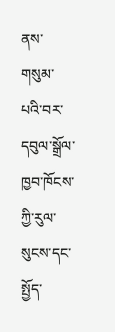ནས་གསུམ་པའི་བར་དབུལ་སྒྲོལ་ཁྱབ་ཁོངས་ཀྱི་རུལ་སུངས་དང་སྤྱོད་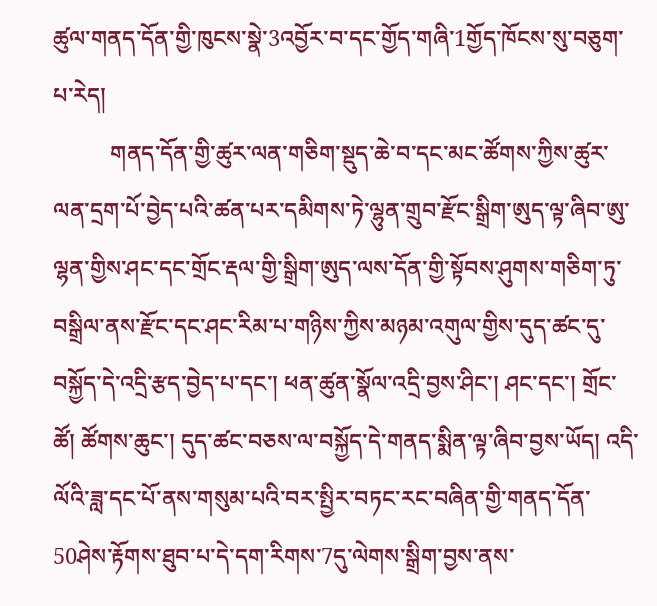ཚུལ་གནད་དོན་གྱི་ཁུངས་སྣེ་3འབྱོར་བ་དང་གྱོད་གཞི་1གྱོད་ཁོངས་སུ་བཅུག་པ་རེད།
          གནད་དོན་གྱི་ཚུར་ལན་གཅིག་སྡུད་ཆེ་བ་དང་མང་ཚོགས་ཀྱིས་ཚུར་ལན་དྲག་པོ་བྱེད་པའི་ཚན་པར་དམིགས་ཏེ་ལྷུན་གྲུབ་རྫོང་སྒྲིག་ཨུད་ལྟ་ཞིབ་ཨུ་ལྷན་གྱིས་ཤང་དང་གྲོང་རྡལ་གྱི་སྒྲིག་ཨུད་ལས་དོན་གྱི་སྟོབས་ཤུགས་གཅིག་ཏུ་བསྒྲིལ་ནས་རྫོང་དང་ཤང་རིམ་པ་གཉིས་ཀྱིས་མཉམ་འགུལ་གྱིས་དུད་ཚང་དུ་བསྐྱོད་དེ་འདྲི་རྩད་བྱེད་པ་དང་། ཕན་ཚུན་སྣོལ་འདྲི་བྱས་ཤིང་། ཤང་དང་། གྲོང་ཚོ། ཚོགས་ཆུང་། དུད་ཚང་བཅས་ལ་བསྐྱོད་དེ་གནད་སྨིན་ལྟ་ཞིབ་བྱས་ཡོད། འདི་ལོའི་ཟླ་དང་པོ་ནས་གསུམ་པའི་བར་སྤྱིར་བཏང་རང་བཞིན་གྱི་གནད་དོན་50ཤེས་རྟོགས་ཐུབ་པ་དེ་དག་རིགས་7དུ་ལེགས་སྒྲིག་བྱས་ནས་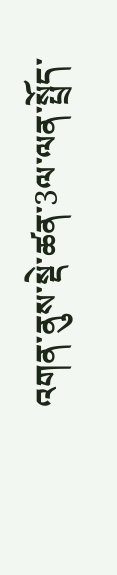འགན་ནུས་སྡེ་ཚན་3ལ་ལན་སྤྲོད་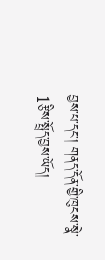བྱས་པ་དང་། གནད་དོན་གྱི་ཁུངས་སྣེ་1རྩིས་སྤྲོད་བྱས་ཡོད།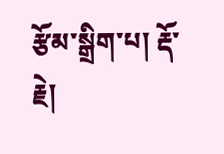རྩོམ་སྒྲིག་པ། རྡོ་རྗེ།